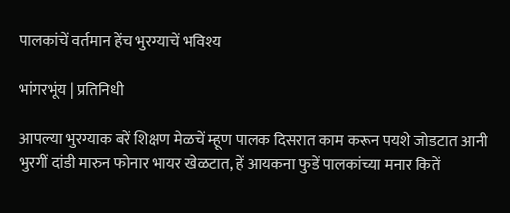पालकांचें वर्तमान हेंच भुरग्याचें भविश्य

भांगरभूंय | प्रतिनिधी

आपल्या भुरग्याक बरें शिक्षण मेळचें म्हूण पालक दिसरात काम करून पयशे जोडटात आनी भुरगीं दांडी मारुन फोनार भायर खेळटात, हें आयकना फुडें पालकांच्या मनार कितें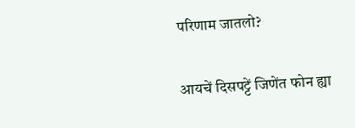परिणाम जातलो?

आयचें दिसपट्टें जिणेंत फोन ह्या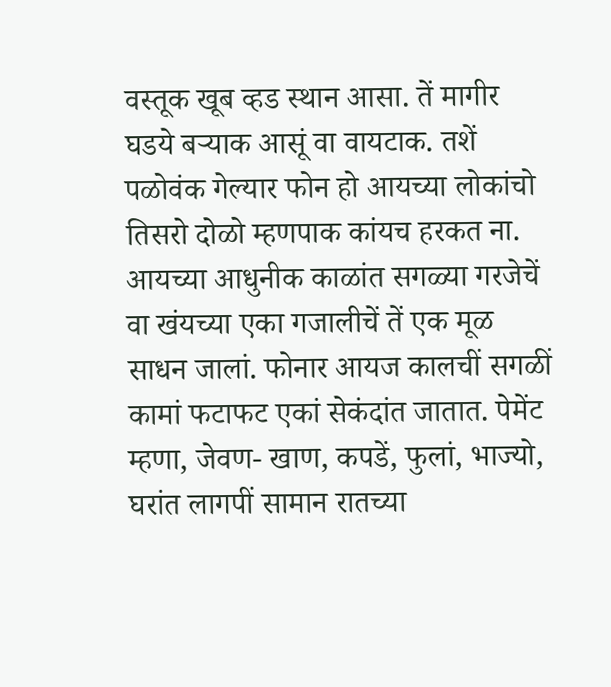वस्तूक खूब व्हड स्थान आसा. तें मागीर घडये बऱ्याक आसूं वा वायटाक. तशें पळोवंक गेल्यार फोन हो आयच्या लोकांचो तिसरो दोळो म्हणपाक कांयच हरकत ना‌. आयच्या आधुनीक काळांत सगळ्या गरजेचें वा खंयच्या एका गजालीचें तें एक मूळ साधन जालां. फोनार आयज कालचीं सगळीं कामां‌ फटाफट एकां‌ सेकंदांत जातात. पेमेंट म्हणा, जेवण- खाण, कपडें, फुलां, भाज्यो, घरांत लागपीं सामान रातच्या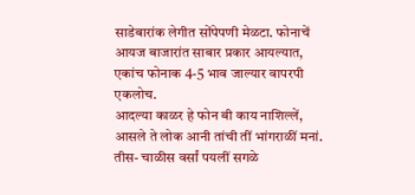साडेबारांक लेगीत सोंपेपणी मेळटा. फोनाचें आयज बाजारांत‌ साबार प्रकार आयल्यात, एकांच फोनाक 4-5 भाव जाल्यार वापरपी एकलोच.
आदल्या काळर हे फोन बी काय नाशिल्लें, आसले ते लोक आनी तांची तीं भांगराळीं मनां. तीस- चाळीस वर्सां पयलीं सगळे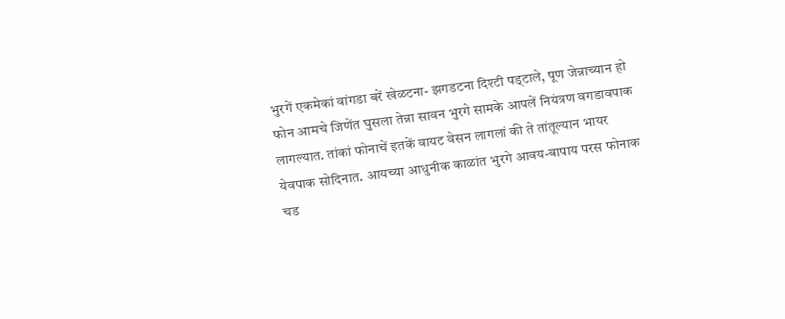भुरगें एकमेकां वांगडा बरें खेळटना- झगडटना दिश्टी पड्टाले, पूण जेन्नाच्यान हो फोन आमचे जिणेंत घुसला तेन्ना‌ सावन भुरगे सामके आपलें नियंत्रण वगडावपाक लागल्यात. तांकां फोनाचें इतकें वायट वेसन लागलां की ते तांतूल्यान भायर‌ येवपाक सोदिनात. आयच्या आधुनीक काळांत भुरगे आवय-बापाय परस फोनाक चड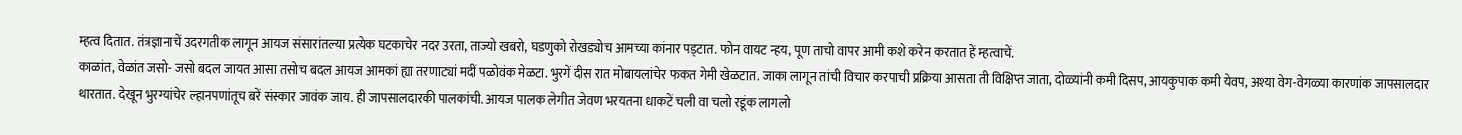म्हत्व दितात. तंत्रज्ञानाचें उदरगतीक लागून आयज संसारांतल्या प्रत्येक घटकाचेर नदर उरता, ताज्यो खबरो, घडणुको रोखड्योच आमच्या कांनार पड्टात. फोन वायट न्हय, पूण ताचो वापर आमी कशे करेन करतात हें म्हत्वाचें.
काळांत, वेळांत जसो- जसो बदल जायत आसा तसोच बदल आयज आमकां ह्या तरणाट्यां मदीं पळोवंक मेळटा. भुरगें दीस रात मोबायलांचेर फकत गेमी खेळटात. जाका लागून तांची विचार करपाची प्रक्रिया आसता ती विक्षिप्त जाता, दोळ्यांनी कमी दिसप, आयकुपाक कमी येवप, अश्या वेग-वेगळ्या कारणांक जापसालदार थारतात. देखून भुरग्यांचेर ल्हानपणांतूच बरें संस्कार जावंक जाय. ही जापसालदारकी पालकांची‌. आयज‌ पालक लेगीत जेवण भरयतना धाकटें चली वा चलो रडूंक लागलो‌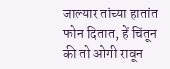जाल्यार तांच्या हातांत फोन दितात, हें चिंतून की तो‌‌ ओगी‌ रावून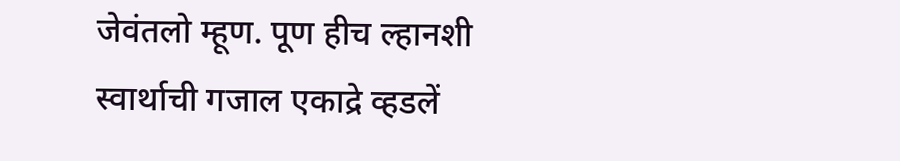जेवंतलो‌ म्हूण. पूण हीच ल्हानशी स्वार्थाची गजाल एकाद्रे व्हडलें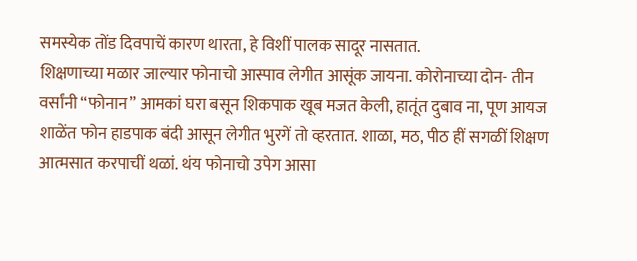समस्येक तोंड दिवपाचें कारण थारता, हे विशीं पालक सादूर नासतात.
शिक्षणाच्या मळार‌ जाल्यार फोनाचो आस्पाव लेगीत आसूंक जायना. कोरोनाच्या दोन- तीन वर्सांनी‌ “फोनान” आमकां घरा बसून‌ शिकपाक खूब मजत केली, हातूंत दुबाव ना, पूण आयज शाळेंत फोन हाडपाक बंदी आसून लेगीत भुरगें तो व्हरतात. शाळा, मठ, पीठ हीं सगळीं शिक्षण आत्मसात करपाचीं थळां. थंय फोनाचो उपेग आसा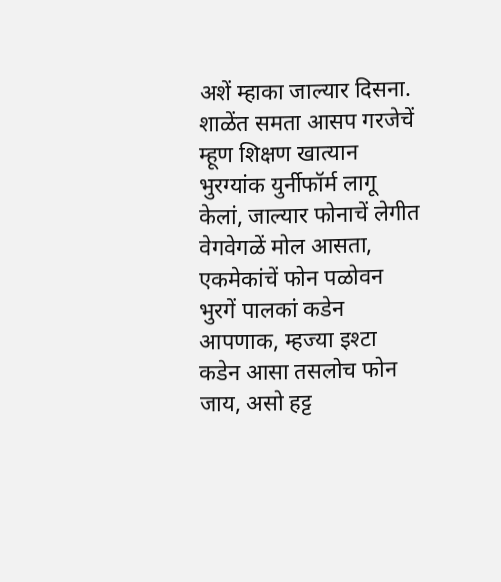अशें म्हाका‌‌ जाल्यार दिसना. शाळेंत समता आसप गरजेचें म्हूण शिक्षण खात्यान भुरग्यांक युर्नीफॉर्म लागू‌ केलां‌, जाल्यार फोना‌चें लेगीत‌ वेगवेगळें मोल आसता, एकमेकांचें फोन पळोवन भुरगें पालकां कडेन आपणाक, म्हज्या इश्टा कडेन आसा तसलोच फोन जाय, असो हट्ट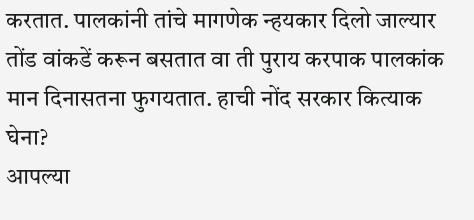करतात. पालकांनी तांचे मागणेक न्हयकार दिलो जाल्यार तोंड वांकडें करून बसतात वा ती पुराय करपाक पालकांक मान दिनासतना फुगयतात. हाची नोंद सरकार कित्याक घेना?
आपल्या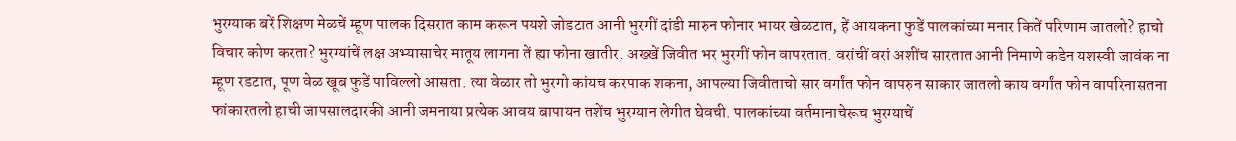भुरग्याक बरें शिक्षण मेळचें म्हूण पालक दिसरात काम करून पयशे जोडटात आनी भुरगीं दांडी मारुन फोनार भायर खेळटात, हें आयकना फुडें पालकांच्या मनार कितें परिणाम जातलो? हाचो विचार कोण करता? भुरग्यांचें लक्ष अभ्यासाचेर मातूय लागना तें ह्या फोना खातीर. अख्खें जिवीत भर भुरगीं फोन वापरतात. वरांचीं‌‌ वरां अशींच सारतात आनी निमाणे कडेन यशस्वी जावंक ना म्हूण रडटात, पूण वेळ खूब फुडें पाविल्लो‌ आसता. त्या वेळार‌ तो भुरगो कांयच करपाक शकना‌, आपल्या जिवीताचो सार वर्गांत फोन वापरुन साकार जातलो काय वर्गांत फोन वापरिनासतना फांकारतलो हाची जापसालदारकी आनी जमनाया प्रत्येक आवय बापायन तशेंच भुरग्यान लेगीत घेवची. पालकांच्या वर्तमानाचेरूच भुरग्याचें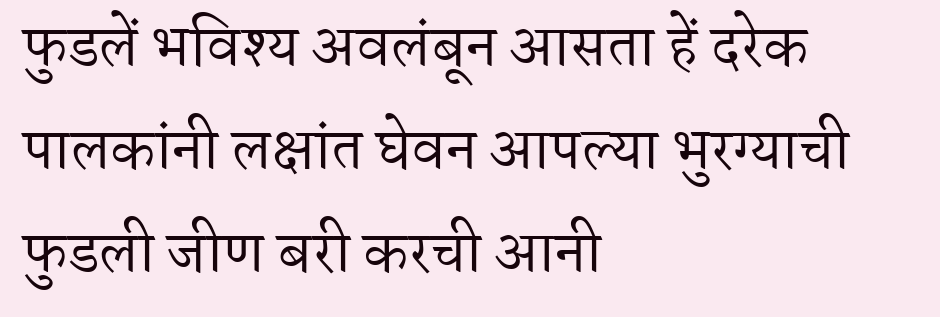फुडलें भविश्य अवलंबून आसता हें दरेक पालकांनी लक्षांत घेवन आपल्या भुरग्याची फुडली जीण बरी करची आनी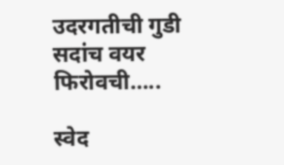उदरगतीची गुडी सदांच वयर फिरोवची…..

स्वेद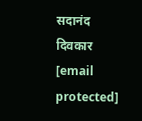सदानंद दिवकार
[email protected]